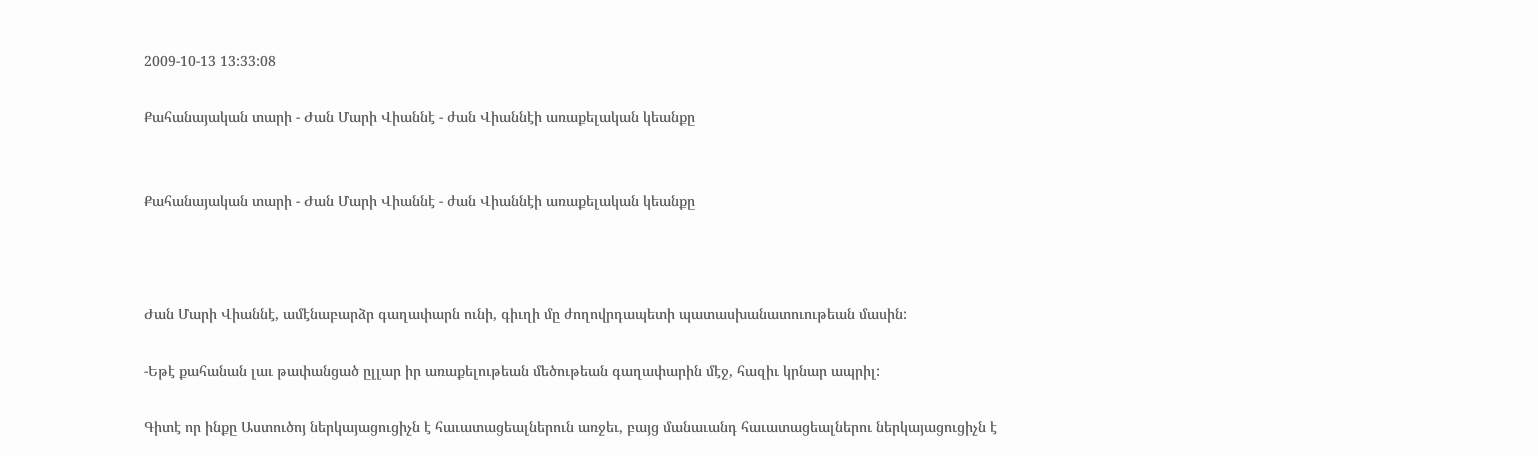2009-10-13 13:33:08

Քահանայական տարի - Ժան Մարի Վիաննէ - ժան Վիաննէի առաքելական կեանքը


Քահանայական տարի - Ժան Մարի Վիաննէ - ժան Վիաննէի առաքելական կեանքը



Ժան Մարի Վիաննէ, ամէնաբարձր գաղափարն ունի, գիւղի մը ժողովրդապետի պատասխանատուութեան մասին:

-Եթէ քահանան լաւ թափանցած ըլլար իր առաքելութեան մեծութեան գաղափարին մէջ, հազիւ կրնար ապրիլ:

Գիտէ որ ինքը Աստուծոյ ներկայացուցիչն է հաւատացեալներուն առջեւ, բայց մանաւանդ հաւատացեալներու ներկայացուցիչն է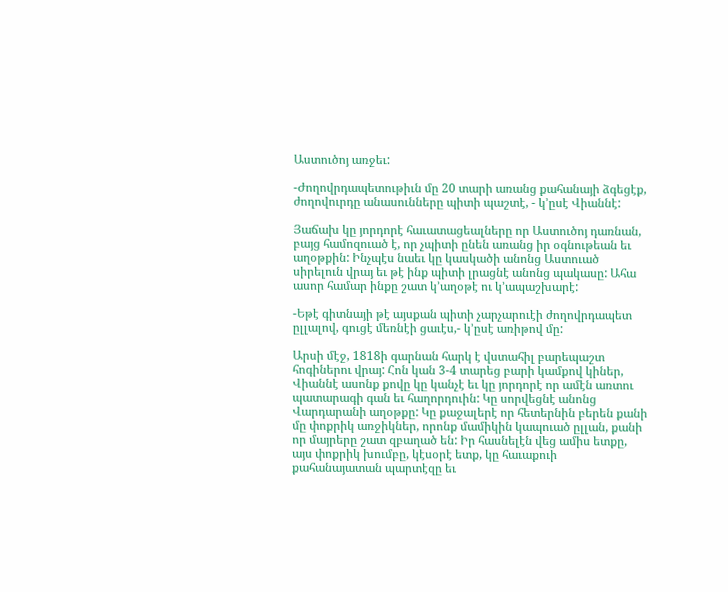Աստուծոյ առջեւ:

-Ժողովրդապետութիւն մը 20 տարի առանց քահանայի ձգեցէք, ժողովուրդը անասունները պիտի պաշտէ, - կ’ըսէ Վիաննէ:

Յաճախ կը յորդորէ հաւատացեալները որ Աստուծոյ դառնան, բայց համոզուած է, որ չպիտի ընեն առանց իր օգնութեան եւ աղօթքին: Ինչպէս նաեւ կը կասկածի անոնց Աստուած սիրելուն վրայ եւ թէ ինք պիտի լրացնէ անոնց պակասը: Ահա ասոր համար ինքը շատ կ’աղօթէ ու կ’ապաշխարէ:

-Եթէ գիտնայի թէ այսքան պիտի չարչարուէի ժողովրդապետ ըլլալով, գուցէ մեռնէի ցաւէս,- կ’ըսէ առիթով մը:

Արսի մէջ, 1818ի գարնան հարկ է վստահիլ բարեպաշտ հոգիներու վրայ: Հոն կան 3-4 տարեց բարի կամքով կիներ, Վիաննէ ասոնք քովը կը կանչէ եւ կը յորդորէ որ ամէն առտու պատարագի գան եւ հաղորդուին: Կը սորվեցնէ անոնց Վարդարանի աղօթքը: Կը քաջալերէ որ հետերնին բերեն քանի մը փոքրիկ առջիկներ, որոնք մամիկին կապուած ըլլան, քանի որ մայրերը շատ զբաղած են: Իր հասնելէն վեց ամիս ետքը, այս փոքրիկ խումբը, կէսօրէ ետք, կը հաւաքուի քահանայատան պարտէզը եւ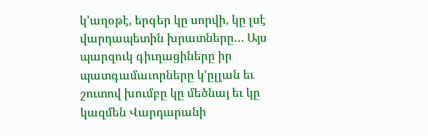կ’աղօթէ, երգեր կը սորվի, կը լսէ վարդապետին խրատները… Այս պարզուկ գիւղացիները իր պատգամաւորները կ’ըլլան եւ շուտով խումբը կը մեծնայ եւ կը կազմեն Վարդարանի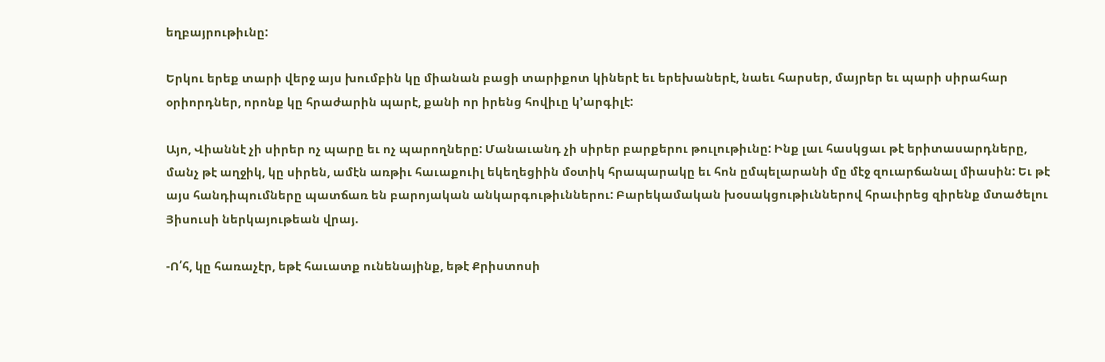եղբայրութիւնը:

Երկու երեք տարի վերջ այս խումբին կը միանան բացի տարիքոտ կիներէ եւ երեխաներէ, նաեւ հարսեր, մայրեր եւ պարի սիրահար օրիորդներ, որոնք կը հրաժարին պարէ, քանի որ իրենց հովիւը կ’արգիլէ:

Այո, Վիաննէ չի սիրեր ոչ պարը եւ ոչ պարողները: Մանաւանդ չի սիրեր բարքերու թուլութիւնը: Ինք լաւ հասկցաւ թէ երիտասարդները, մանչ թէ աղջիկ, կը սիրեն, ամէն առթիւ հաւաքուիլ եկեղեցիին մօտիկ հրապարակը եւ հոն ըմպելարանի մը մէջ զուարճանալ միասին: Եւ թէ այս հանդիպումները պատճառ են բարոյական անկարգութիւններու: Բարեկամական խօսակցութիւններով հրաւիրեց զիրենք մտածելու Յիսուսի ներկայութեան վրայ.

-Ո՛հ, կը հառաչէր, եթէ հաւատք ունենայինք, եթէ Քրիստոսի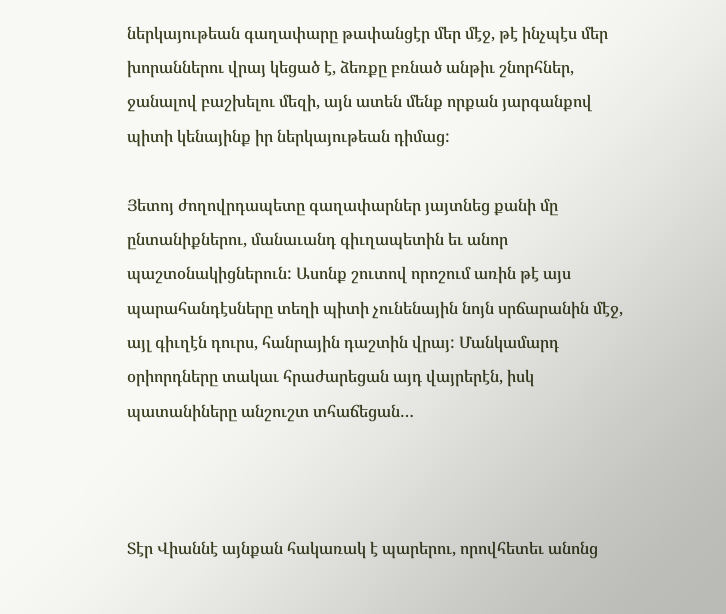ներկայութեան գաղափարը թափանցէր մեր մէջ, թէ ինչպէս մեր խորաններու վրայ կեցած է, ձեռքը բռնած անթիւ շնորհներ, ջանալով բաշխելու մեզի, այն ատեն մենք որքան յարգանքով պիտի կենայինք իր ներկայութեան դիմաց:

Յետոյ ժողովրդապետը գաղափարներ յայտնեց քանի մը ընտանիքներու, մանաւանդ գիւղապետին եւ անոր պաշտօնակիցներուն: Ասոնք շուտով որոշում առին թէ այս պարահանդէսները տեղի պիտի չունենային նոյն սրճարանին մէջ, այլ գիւղէն դուրս, հանրային դաշտին վրայ: Մանկամարդ օրիորդները տակաւ հրաժարեցան այդ վայրերէն, իսկ պատանիները անշուշտ տհաճեցան…



Տէր Վիաննէ այնքան հակառակ է պարերու, որովհետեւ անոնց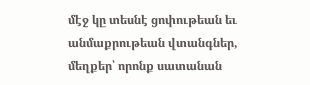մէջ կը տեսնէ ցոփութեան եւ անմաքրութեան վտանգներ, մեղքեր՝ որոնք սատանան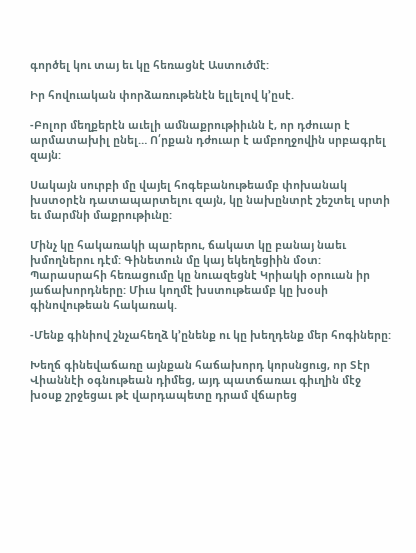գործել կու տայ եւ կը հեռացնէ Աստուծմէ:

Իր հովուական փորձառութենէն ելլելով կ’ըսէ.

-Բոլոր մեղքերէն աւելի ամնաքրութիիւնն է, որ դժուար է արմատախիլ ընել… Ո՛րքան դժուար է ամբողջովին սրբագրել զայն:

Սակայն սուրբի մը վայել հոգեբանութեամբ փոխանակ խստօրէն դատապարտելու զայն, կը նախընտրէ շեշտել սրտի եւ մարմնի մաքրութիւնը:

Մինչ կը հակառակի պարերու, ճակատ կը բանայ նաեւ խմողներու դէմ: Գինետուն մը կայ եկեղեցիին մօտ: Պարասրահի հեռացումը կը նուազեցնէ Կրիակի օրուան իր յաճախորդները: Միւս կողմէ խստութեամբ կը խօսի գինովութեան հակառակ.

-Մենք գինիով շնչահեղձ կ’ընենք ու կը խեղդենք մեր հոգիները:

Խեղճ գինեվաճառը այնքան հաճախորդ կորսնցուց, որ Տէր Վիաննէի օգնութեան դիմեց, այդ պատճառաւ գիւղին մէջ խօսք շրջեցաւ թէ վարդապետը դրամ վճարեց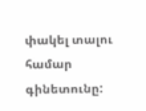փակել տալու համար գինետունը: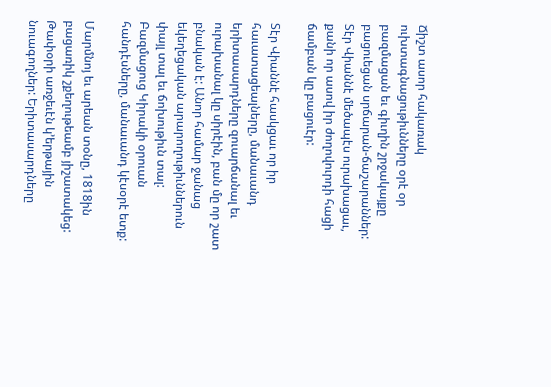Ճիշտ ասոր հակառակ ուխտագնացութիւնները օրէ օր բազմացան եւ գիւղին շրջակայքը բացուեցան սրճարան-ճաշարաններ: Տէր Վիաննէ մեծապէս ուրախացաւ, քանի որ ասով իր ժողովուրդի հացի ճամբան կը բացուէր:

Տէր Վիաննէ հասկցաւ որ իր հաւատացեալները, մանաւանդ երիտասարդները զուարճանալ եւ ուրախանալ կը սիրէին, բան մը որ շատ բնական է: Անոր համար ջանաց եկեղեցական արարողութիւններուն փայլ տալ եւ ճոխութիւն տալ: Բազմացուց Կիրակի օրուան հանդէսները, մանաւանդ կէսօրէ ետք:

Մարմնոյ եւ արեան տօնը, 1818ին բացառիկ շքեղութեամբ յիշատակեց: Թափօրի առջեւէն կ’երթային նուագողներ: Երիտասարդները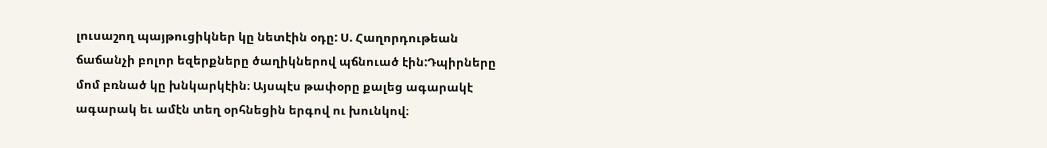լուսաշող պայթուցիկներ կը նետէին օդը: Ս. Հաղորդութեան ճաճանչի բոլոր եզերքները ծաղիկներով պճնուած էին:Դպիրները մոմ բռնած կը խնկարկէին։ Այսպէս թափօրը քալեց ագարակէ ագարակ եւ ամէն տեղ օրհնեցին երգով ու խունկով։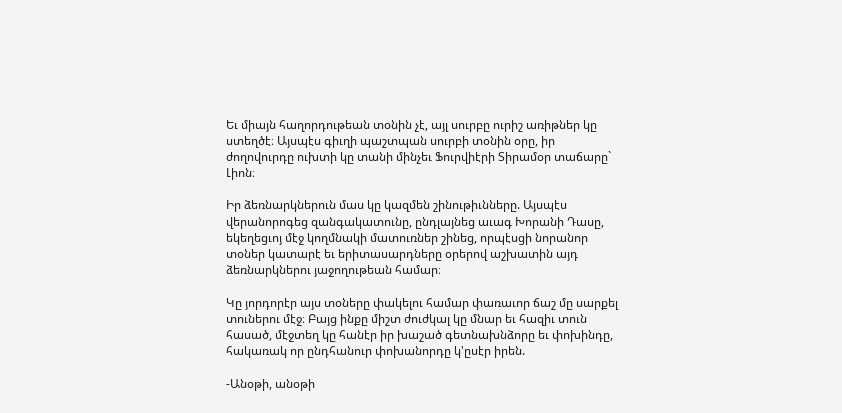Եւ միայն հաղորդութեան տօնին չէ, այլ սուրբը ուրիշ առիթներ կը ստեղծէ։ Այսպէս գիւղի պաշտպան սուրբի տօնին օրը, իր ժողովուրդը ուխտի կը տանի մինչեւ Ֆուրվիէրի Տիրամօր տաճարը` Լիոն։

Իր ձեռնարկներուն մաս կը կազմեն շինութիւնները. Այսպէս վերանորոգեց զանգակատունը, ընդլայնեց աւագ Խորանի Դասը, եկեղեցւոյ մէջ կողմնակի մատուռներ շինեց, որպէսցի նորանոր տօներ կատարէ եւ երիտասարդները օրերով աշխատին այդ ձեռնարկներու յաջողութեան համար։

Կը յորդորէր այս տօները փակելու համար փառաւոր ճաշ մը սարքել տուներու մէջ։ Բայց ինքը միշտ ժուժկալ կը մնար եւ հազիւ տուն հասած, մէջտեղ կը հանէր իր խաշած գետնախնձորը եւ փոխինդը, հակառակ որ ընդհանուր փոխանորդը կ'ըսէր իրեն.

-Անօթի, անօթի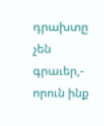դրախտը չեն գրաւեր,- որուն ինք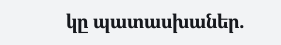կը պատասխաներ.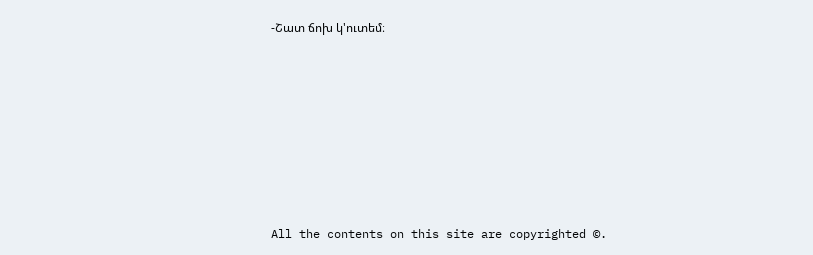-Շատ ճոխ կ'ուտեմ։










All the contents on this site are copyrighted ©.